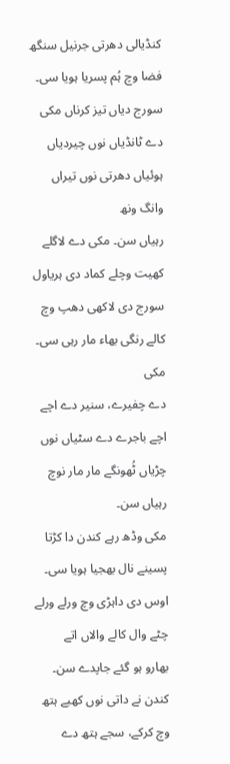کنڈیالی دھرتی جرنیل سنگھ
فضا وچ ہُم پسریا ہویا سی۔ سورج دیاں تیز کرناں مکی
دے ٹانڈیاں نوں چیردیاں ہوئیاں دھرتی نوں تیراں وانگ ونھ
رہیاں سن۔ مکی دے لاگلے کھیت وچلے کماد دی ہریاول
سورج دی لاکھی دھپ وچ کالے رنگی بھاء مار رہی سی۔ مکی
دے چفیرے، سنیر دے اچے اچے باجرے دے سٹیاں نوں
چڑیاں ٹُھونگے مار مار نوچ رہیاں سن۔
مکی وڈھ رہے کندن دا کڑتا پسینے نال بھجیا ہویا سی۔
اوس دی داہڑی وچ ورلے ورلے چٹے وال کالے والاں اتے
بھارو ہو گئے جاپدے سن۔
کندن نے داتی نوں کھبے ہتھ وچ کرکے، سجے ہتھ دے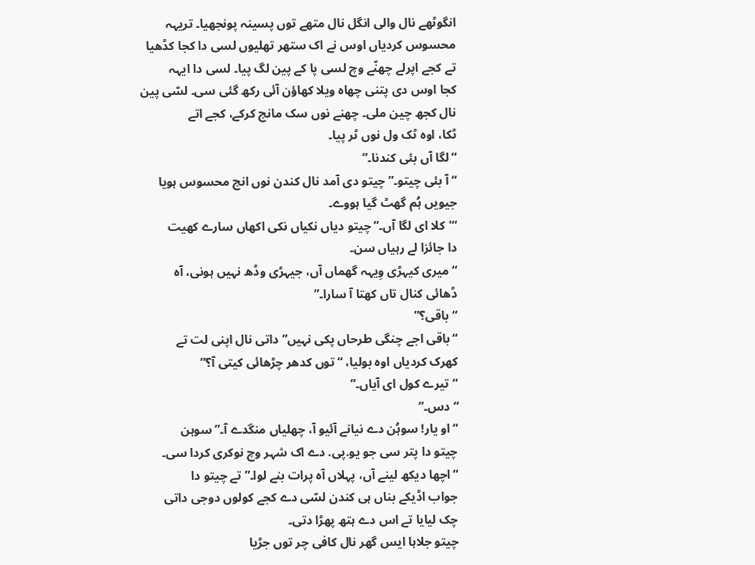انگوٹھے نال والی انگل نال متھے توں پسینہ پونجھیا۔ تریہہ
محسوس کردیاں اوس نے اک ستھر تھلیوں لسی دا کجا کڈھیا
تے کجے اپرلے چھنّے وچ لسی پا کے پین لگ پیا۔ لسی دا ایہہ
کجا اوس دی پتنی چھاہ ویلا کھاؤن آئی رکھ گئی سی۔ لسّی پین
نال کجھ چین ملی۔ چھنے نوں سک مانج کرکے، کجے اتے
ٹکا، اوہ ٹک ول نوں ٹر پیا۔
“لگا آں بئی کندنا۔”
“آ بئی چیتو۔” چیتو دی آمد نال کندن نوں انج محسوس ہویا
جیویں ہُم گھٹ گیا ہووے۔
“'کلا ای لگا آں۔” چیتو دیاں نکیاں نکی اکھاں سارے کھیت
دا جائزا لے رہیاں سن۔
“میری کیہڑی وِیہہ گھماں آں، جیہڑی وڈھ نہیں ہونی، آہ
ڈھائی کنال تاں کھتا آ سارا۔”
“باقی؟”
“باقی اجے چنگی طرحاں پکی نہیں” داتی نال اپنی لت تے
کھرک کردیاں اوہ بولیا، “توں کدھر چڑھائی کیتی آ؟”
“تیرے کول ای آیاں۔”
“دس۔”
“او یار! سوہُن دے نیانے آئیو آ، چھلیاں منگدے آ۔” سوہن
چیتو دا پتر سی جو یو.پی. دے اک شہر وچ نوکری کردا سی۔
“اچھا دیکھ لینے آں، پہلاں آہ پرات بنے لوا۔” تے چیتو دا
جواب اڈیکے بناں ہی کندن لسّی دے کجے کولوں دوجی داتی
چک لیایا تے اس دے ہتھ پھڑا دتی۔
چیتو جلاہا ایس گھر نال کافی چر توں جڑیا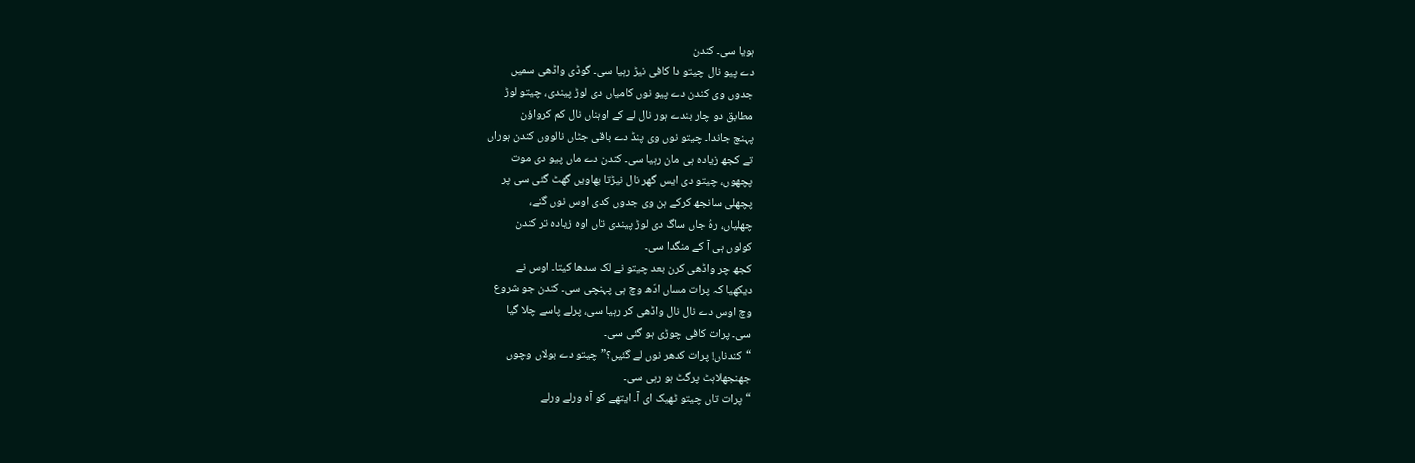ہویا سی۔ کندن
دے پیو نال چیتو دا کافی نیڑ رہیا سی۔ گوڈی واڈھی سمیں
جدوں وی کندن دے پیو نوں کامیاں دی لوڑ پیندی، چیتو لوڑ
مطابق دو چار بندے ہور نال لے کے اوہناں نال کم کرواؤن
پہنچ جاندا۔ چیتو نوں وی پنڈ دے باقی جٹاں نالووں کندن ہوراں
تے کجھ زیادہ ہی مان رہیا سی۔ کندن دے ماں پیو دی موت
پچھوں، چیتو دی ایس گھر نال نیڑتا بھاویں گھٹ گئی سی پر
پچھلی سانجھ کرکے ہن وی جدوں کدی اوس نوں گنے،
چھلیاں، رہُ جاں ساگ دی لوڑ پیندی تاں اوہ زیادہ تر کندن
کولوں ہی آ کے منگدا سی۔
کجھ چر واڈھی کرن بعد چیتو نے لک سدھا کیتا۔ اوس نے
دیکھیا کہ پرات مساں ادّھ وچ ہی پہنچی سی۔ کندن جو شروع
وچ اوس دے نال نال واڈھی کر رہیا سی، پرلے پاسے چلا گیا
سی۔ پرات کافی چوڑی ہو گئی سی۔
“کندناں! پرات کدھر نوں لے گئیں؟” چیتو دے بولاں وچوں
جھنجھلاہٹ پرگٹ ہو رہی سی۔
“پرات تاں چیتو ٹھیک ای آ۔ ایتھے کو آہ ورلے ورلے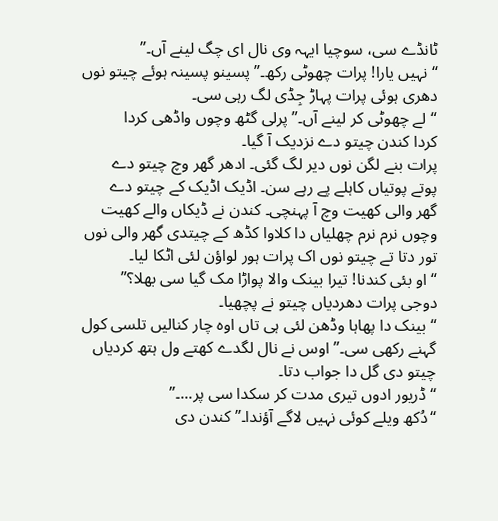ٹانڈے سی، سوچیا ایہہ وی نال ای چگ لینے آں۔”
“نہیں یارا! پرات چھوٹی رکھ۔” پسینو پسینہ ہوئے چیتو نوں
دھری ہوئی پرات پہاڑ جِڈی لگ رہی سی۔
“لے چھوٹی کر لینے آں۔” پرلی گٹھ وچوں واڈھی کردا
کردا کندن چیتو دے نزدیک آ گیا۔
پرات بنے لگن نوں دیر لگ گئی۔ ادھر گھر وچ چیتو دے
پوتے پوتیاں کاہلے پے رہے سن۔ اڈیک اڈیک کے چیتو دے
گھر والی کھیت وچ آ پہنچی۔ کندن نے ڈیکاں والے کھیت
وچوں نرم نرم چھلیاں دا کلاوا کڈھ کے چیتدی گھر والی نوں
تور دتا تے چیتو نوں اک پرات ہور لواؤن لئی اٹکا لیا۔
“او بئی کندنا! تیرا بینک والا پواڑا مک گیا سی بھلا؟”
دوجی پرات دھردیاں چیتو نے پچھیا۔
“بینک دا پھاہا وڈھن لئی ہی تاں اوہ چار کنالیں تلسی کول
گہنے رکھی سی۔” اوس نے نال لگدے کھتے ول ہتھ کردیاں
چیتو دی گل دا جواب دتا۔
“ڈریور ادوں تیری مدت کر سکدا سی پر...۔”
“دُکھ ویلے کوئی نہیں لاگے آؤندا۔” کندن دی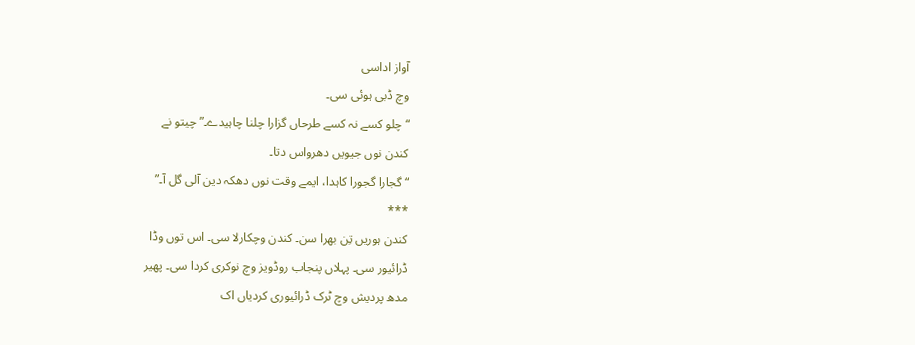آواز اداسی
وچ ڈبی ہوئی سی۔
“چلو کسے نہ کسے طرحاں گزارا چلنا چاہیدے۔” چیتو نے
کندن نوں جیویں دھرواس دتا۔
“گجارا گجورا کاہدا، ایمے وقت نوں دھکہ دین آلی گل آ۔”
***
کندن ہوریں تِن بھرا سن۔ کندن وچکارلا سی۔ اس توں وڈا
ڈرائیور سی۔ پہلاں پنجاب روڈویز وچ نوکری کردا سی۔ پھیر
مدھ پردیش وچ ٹرک ڈرائیوری کردیاں اک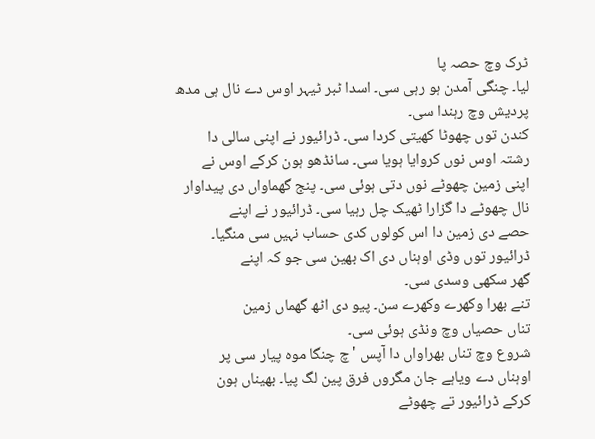ٹرک وچ حصہ پا
لیا۔ چنگی آمدن ہو رہی سی۔ اسدا ٹبر ٹیہر اوس دے نال ہی مدھ
پردیش وچ رہندا سی۔
کندن توں چھوٹا کھیتی کردا سی۔ ڈرائیور نے اپنی سالی دا
رشتہ اوس نوں کروایا ہویا سی۔ سانڈھو ہون کرکے اوس نے
اپنی زمین چھوٹے نوں دتی ہوئی سی۔ پنج گھماواں دی پیداوار
نال چھوٹے دا گزارا ٹھیک چل رہیا سی۔ ڈرائیور نے اپنے
حصے دی زمین دا اس کولوں کدی حساب نہیں سی منگیا۔
ڈرائیور توں وڈی اوہناں دی اک بھین سی جو کہ اپنے
گھر سکھی وسدی سی۔
تنے بھرا وکھرے وکھرے سن۔ پیو دی اٹھ گھماں زمین
تناں حصیاں وچ ونڈی ہوئی سی۔
شروع وچ تناں بھراواں دا آپس 'چ چنگا موہ پیار سی پر
اوہناں دے ویاہے جان مگروں فرق پین لگ پیا۔ بھیناں ہون
کرکے ڈرائیور تے چھوٹے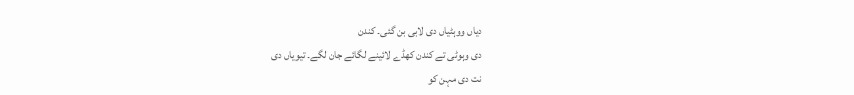دیاں ووہٹیاں دی لابی بن گئی۔ کندن
دی وہوٹی تے کندن کھڈے لائینے لگائے جان لگے۔ تیویاں دی
نت دی مہن کو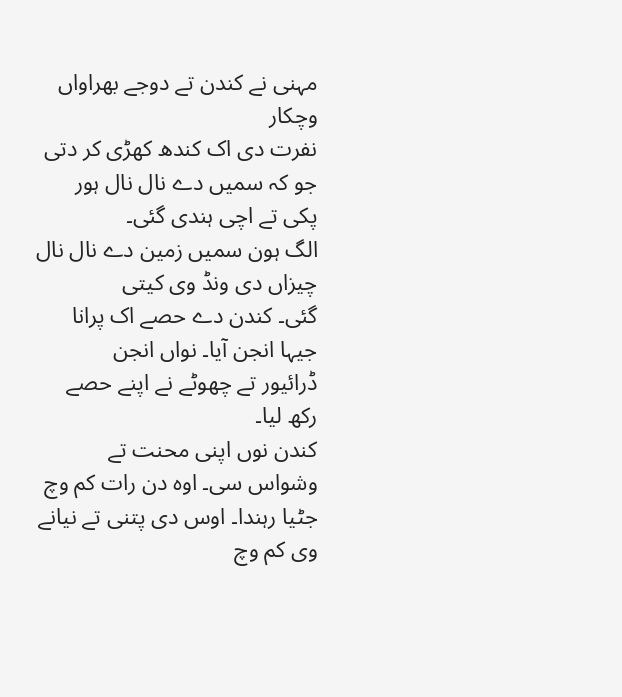مہنی نے کندن تے دوجے بھراواں وچکار
نفرت دی اک کندھ کھڑی کر دتی جو کہ سمیں دے نال نال ہور
پکی تے اچی ہندی گئی۔
الگ ہون سمیں زمین دے نال نال چیزاں دی ونڈ وی کیتی
گئی۔ کندن دے حصے اک پرانا جیہا انجن آیا۔ نواں انجن
ڈرائیور تے چھوٹے نے اپنے حصے رکھ لیا۔
کندن نوں اپنی محنت تے وشواس سی۔ اوہ دن رات کم وچ
جٹیا رہندا۔ اوس دی پتنی تے نیانے وی کم وچ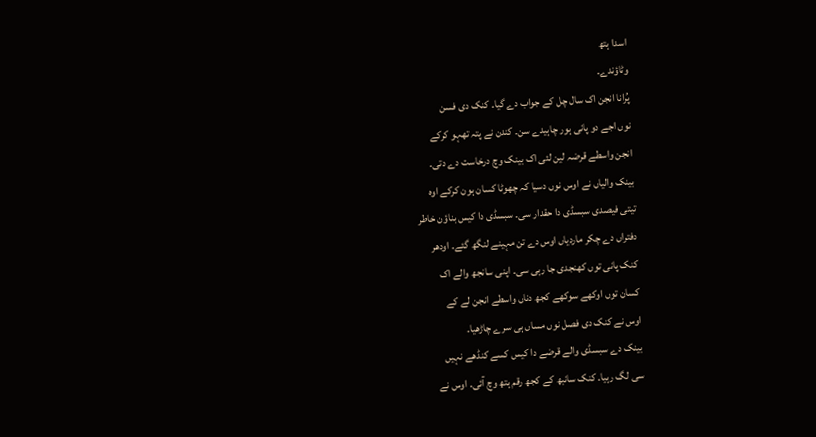اسدا ہتھ
وٹاؤندے۔
پُرانا انجن اک سال چل کے جواب دے گیا۔ کنک دی فسن
نوں اجے دو پانی ہور چاہیدے سن۔ کندن نے پتہ تھہو کرکے
انجن واسطے قرضہ لین لئی اک بینک وچ درخاست دے دتی۔
بینک والیاں نے اوس نوں دسیا کہ چھوٹا کسان ہون کرکے اوہ
تیتی فیصدی سبسڈی دا حقدار سی۔ سبسڈی دا کیس بناؤن خاطر
دفتراں دے چکر ماردیاں اوس دے تن مہینے لنگھ گئے۔ اودھر
کنک پانی توں کھنجدی جا رہی سی۔ اپنی سانجھ والے اک
کسان توں اوکھے سوکھے کجھ دناں واسطے انجن لے کے
اوس نے کنک دی فصل نوں مساں ہی سرے چاڑھیا۔
بینک دے سبسڈی والے قرضے دا کیس کسے کنڈھے نہیں
سی لگ رہیا۔ کنک سانبھ کے کجھ رقم ہتھ وچ آئی۔ اوس نے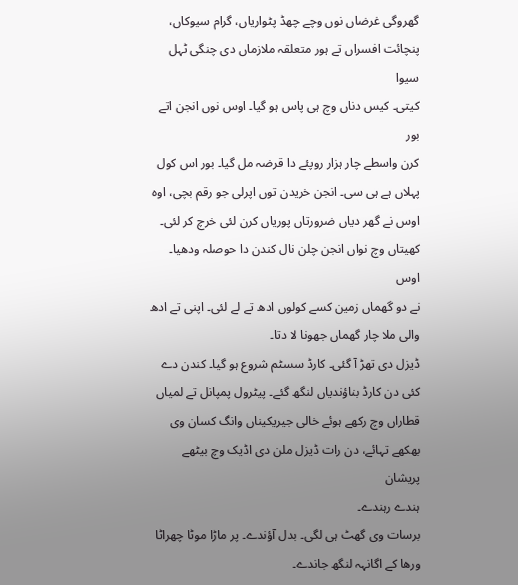گھروگی غرضاں نوں وچے چھڈ پٹواریاں، گرام سیوکاں،
پنچائت افسراں تے ہور متعلقہ ملازماں دی چنگی ٹہل سیوا
کیتی۔ کیس دناں وچ ہی پاس ہو گیا۔ اوس نوں انجن اتے بور
کرن واسطے چار ہزار روپئے دا قرضہ مل گیا۔ بور اس کول
پہلاں ہے ہی سی۔ انجن خریدن توں اپرلی جو رقم بچی، اوہ
اوس نے گھر دیاں ضرورتاں پوریاں کرن لئی خرچ کر لئی۔
کھیتاں وچ نواں انجن چلن نال کندن دا حوصلہ ودھیا۔ اوس
نے دو گھماں زمین کسے کولوں ادھ تے لے لئی۔ اپنی تے ادھ
والی ملا چار گھماں جھونا لا دتا۔
ڈیزل دی تھڑ آ گئی۔ کارڈ سسٹم شروع ہو گیا۔ کندن دے
کئی دن کارڈ بناؤندیاں لنگھ گئے۔ پیٹرول پمپانل تے لمیاں
قطاراں وچ رکھے ہوئے خالی جیریکیناں وانگ کسان وی
بھکھے تہائے، دن رات ڈیزل ملن دی اڈیک وچ بیٹھے پریشان
ہندے رہندے۔
برسات وی گھٹ ہی لگی۔ بدل آؤندے۔ پر ماڑا موٹا چھراٹا
ورھا کے اگانہہ لنگھ جاندے۔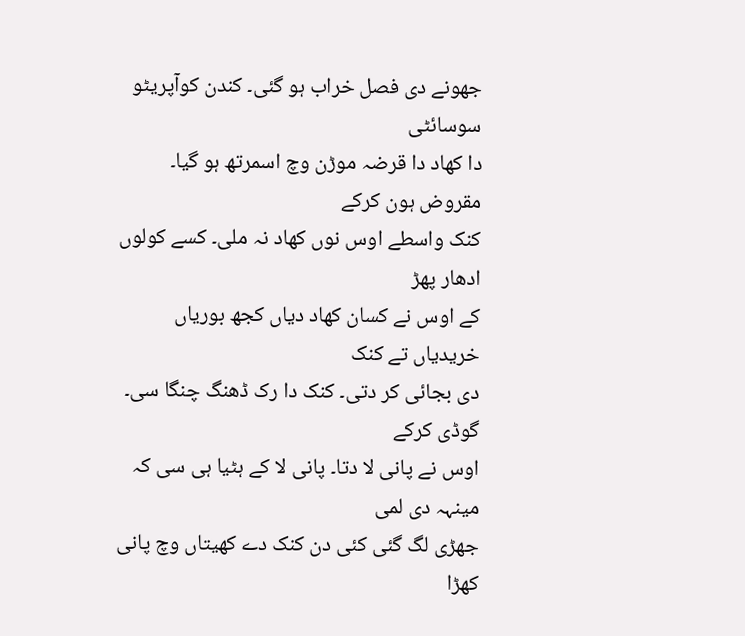جھونے دی فصل خراب ہو گئی۔ کندن کوآپریٹو سوسائٹی
دا کھاد دا قرضہ موڑن وچ اسمرتھ ہو گیا۔ مقروض ہون کرکے
کنک واسطے اوس نوں کھاد نہ ملی۔ کسے کولوں ادھار پھڑ
کے اوس نے کسان کھاد دیاں کجھ بوریاں خریدیاں تے کنک
دی بجائی کر دتی۔ کنک دا رک ڈھنگ چنگا سی۔ گوڈی کرکے
اوس نے پانی لا دتا۔ پانی لا کے ہٹیا ہی سی کہ مینہہ دی لمی
جھڑی لگ گئی کئی دن کنک دے کھیتاں وچ پانی کھڑا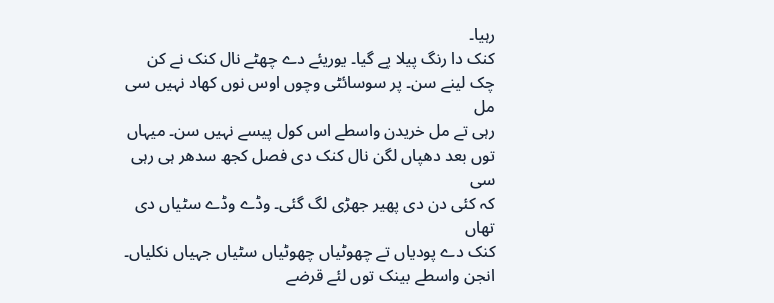رہیا۔
کنک دا رنگ پیلا پے گیا۔ یوریئے دے چھٹے نال کنک نے کن
چک لینے سن۔ پر سوسائٹی وچوں اوس نوں کھاد نہیں سی مل
رہی تے مل خریدن واسطے اس کول پیسے نہیں سن۔ میہاں
توں بعد دھپاں لگن نال کنک دی فصل کجھ سدھر ہی رہی سی
کہ کئی دن دی پھیر جھڑی لگ گئی۔ وڈے وڈے سٹیاں دی تھاں
کنک دے پودیاں تے چھوٹیاں چھوٹیاں سٹیاں جہیاں نکلیاں۔
انجن واسطے بینک توں لئے قرضے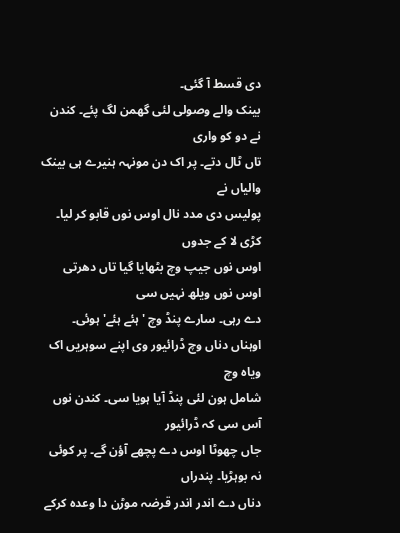دی قسط آ گئی۔
بینک والے وصولی لئی گھمن لگ پئے۔ کندن نے دو کو واری
تاں ٹال دتے۔ پر اک دن مونہہ ہنیرے ہی بینک والیاں نے
پولیس دی مدد نال اوس نوں قابو کر لیا۔ کڑی لا کے جدوں
اوس نوں جیپ وچ بٹھایا گیا تاں دھرتی اوس نوں ویلھ نہیں سی
دے رہی۔ سارے پنڈ وچ 'ہئے ہئے' ہوئی۔
اوہناں دناں وچ ڈرائیور وی اپنے سوہریں اک ویاہ وچ
شامل ہون لئی پنڈ آیا ہویا سی۔ کندن نوں آس سی کہ ڈرائیور
جاں چھوٹا اوس دے پچھے آؤن گے۔ پر کوئی نہ بوہڑیا۔ پندراں
دناں دے اندر اندر قرضہ موڑن دا وعدہ کرکے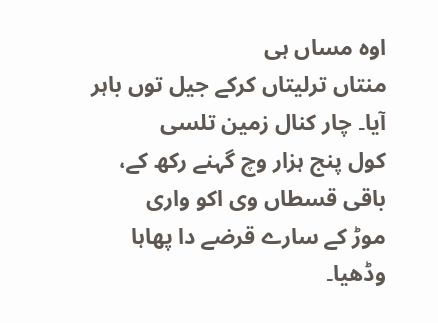اوہ مساں ہی
منتاں ترلیتاں کرکے جیل توں باہر آیا۔ چار کنال زمین تلسی
کول پنج ہزار وچ گہنے رکھ کے، باقی قسطاں وی اکو واری
موڑ کے سارے قرضے دا پھاہا وڈھیا۔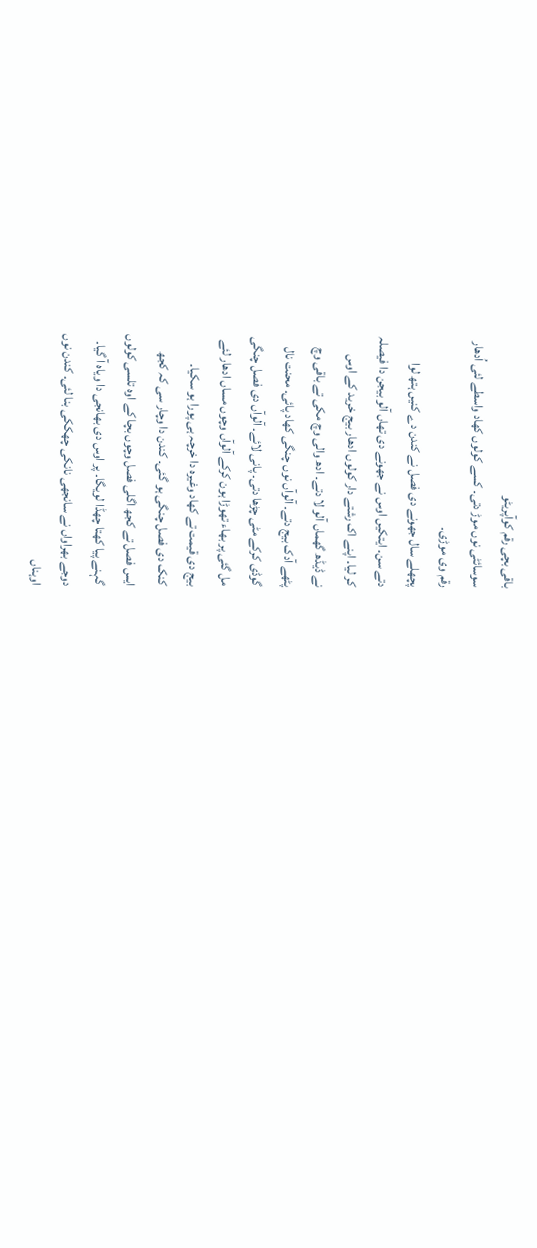باقی بچی رقم کوآپریٹو
سوسائٹی نوں موڑ دتی۔ کسے کولوں کھاد واسطے لئی اُدھار
رقم وی موڑی۔
پچھلے سال جھونے دی فصل نے کندن دے کنیں ہتھ لوا
دتے سن۔ ایتکیں اوس نے جھونے دی تھاں آلو بیجن دا فیصلہ
کر لیا۔ اپنے اک رشتے دار کولوں ادھار بیج خرید کے اوس
نے ڈیڈھ گھماں آلو لا دتے۔ ادھ والی وچ مکی تے باقی وچ
پٹھے آدک بیج دتے۔ آلوآں نوں چنگی کھاد پائی۔ محنت نال
گوڈی کرکے مٹی چڑھا دتی۔ پانی لائے۔ آلوآں دی فصل چنگی
مل گئی پر بھاء تھوڑا ہون کرکے آلوآں وچوں مساں ادھار لئے
بیج دی قیمت تے کھاد وغیرہ دا خرچہ ہی پورا ہو سکیا۔
کنک دی فصل چنگی ہو گئی۔ کندن دا وچار سی کہ کجھ
ایس فصل تے کجھ اگلی فصل وچوں بچا کے اوہ تلسی کولوں
گہنے پیا کھتا چھڈا لویگا۔ پر اوس دی بھانجی دا ویاہ آ گیا۔
دوجے بھراواں نے سانجھی نانکی چھککی بنا لئی۔ کندن نوں
اوہناں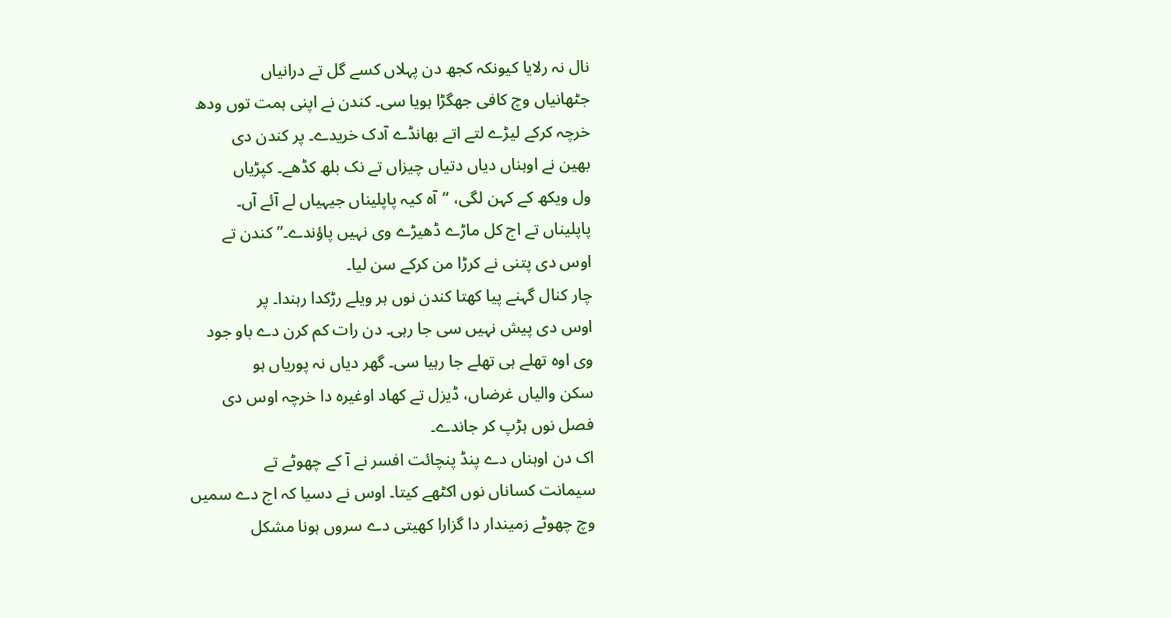نال نہ رلایا کیونکہ کجھ دن پہلاں کسے گل تے درانیاں
جٹھانیاں وچ کافی جھگڑا ہویا سی۔ کندن نے اپنی ہمت توں ودھ
خرچہ کرکے لیڑے لتے اتے بھانڈے آدک خریدے۔ پر کندن دی
بھین نے اوہناں دیاں دتیاں چیزاں تے نک بلھ کڈھے۔ کپڑیاں
ول ویکھ کے کہن لگی، “آہ کیہ پاپلیناں جیہیاں لے آئے آں۔
پاپلیناں تے اج کل ماڑے ڈھیڑے وی نہیں پاؤندے۔” کندن تے
اوس دی پتنی نے کرڑا من کرکے سن لیا۔
چار کنال گہنے پیا کھتا کندن نوں ہر ویلے رڑکدا رہندا۔ پر
اوس دی پیش نہیں سی جا رہی۔ دن رات کم کرن دے باو جود
وی اوہ تھلے ہی تھلے جا رہیا سی۔ گھر دیاں نہ پوریاں ہو
سکن والیاں غرضاں، ڈیزل تے کھاد اوغیرہ دا خرچہ اوس دی
فصل نوں ہڑپ کر جاندے۔
اک دن اوہناں دے پنڈ پنچائت افسر نے آ کے چھوٹے تے
سیمانت کساناں نوں اکٹھے کیتا۔ اوس نے دسیا کہ اج دے سمیں
وچ چھوٹے زمیندار دا گزارا کھیتی دے سروں ہونا مشکل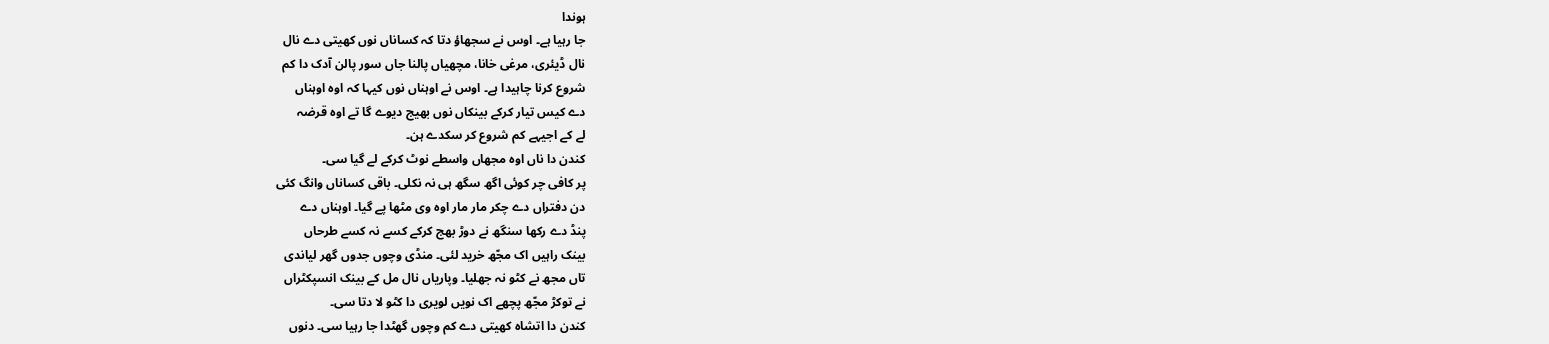ہوندا
جا رہیا ہے۔ اوس نے سجھاؤ دتا کہ کساناں نوں کھیتی دے نال
نال ڈیئری، مرغی خانا، مچھیاں پالنا جاں سور پالن آدک دا کم
شروع کرنا چاہیدا ہے۔ اوس نے اوہناں نوں کیہا کہ اوہ اوہناں
دے کیس تیار کرکے بینکاں نوں بھیج دیوے گا تے اوہ قرضہ
لے کے اجیہے کم شروع کر سکدے ہن۔
کندن دا ناں اوہ مجھاں واسطے نوٹ کرکے لے گیا سی۔
پر کافی چر کوئی اگھ سگھ ہی نہ نکلی۔ باقی کساناں وانگ کئی
دن دفتراں دے چکر مار مار اوہ وی مٹھا پے گیا۔ اوہناں دے
پنڈ دے رکھا سنگھ نے دوڑ بھج کرکے کسے نہ کسے طرحاں
بینک راہیں اک مجّھ خرید لئی۔ منڈی وچوں جدوں گھر لیاندی
تاں مجھ نے کٹو نہ جھلیا۔ وپاریاں نال مل کے بینک انسپکٹراں
نے توکڑ مجّھ پچھے اک نویں لویری دا کٹو لا دتا سی۔
کندن دا اتشاہ کھیتی دے کم وچوں گھٹدا جا رہیا سی۔ دنوں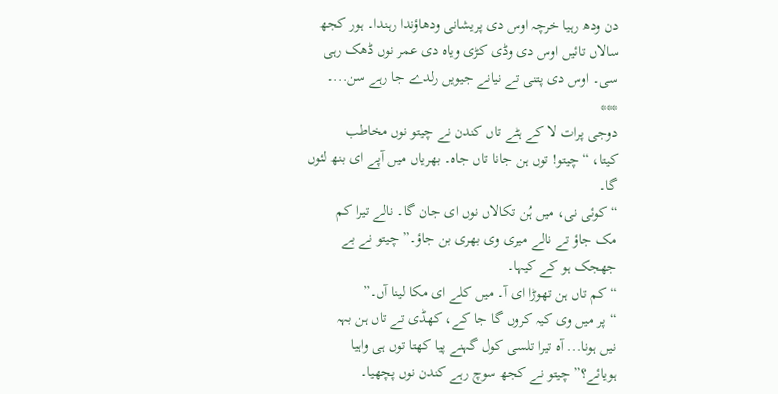دن ودھ رہیا خرچہ اوس دی پریشانی ودھاؤندا رہندا۔ ہور کجھ
سالاں تائیں اوس دی وڈی کڑی ویاہ دی عمر نوں ڈھک رہی
سی۔ اوس دی پتنی تے نیانے جیویں رلدے جا رہے سن...۔
***
دوجی پرات لا کے ہٹے تاں کندن نے چیتو نوں مخاطب
کیتا، “چیتو! توں ہن جانا تاں جاہ۔ بھریاں میں آپے ای بنھ لئوں
گا۔
“کوئی نی، میں ہُن تکالاں نوں ای جان گا۔ نالے تیرا کم
مک جاؤ تے نالے میری وی بھری بن جاؤ۔” چیتو نے بے
جھجک ہو کے کیہا۔
“کم تاں ہن تھوڑا ای آ۔ میں کلے ای مکا لینا آں۔”
“پر میں وی کیہ کروں گا جا کے، کھڈی تے تاں ہن بہہ
نیں ہونا... آہ تیرا تلسی کول گہنے پیا کھتا توں ہی واہیا
ہویائے؟” چیتو نے کجھ سوچ رہے کندن نوں پچھیا۔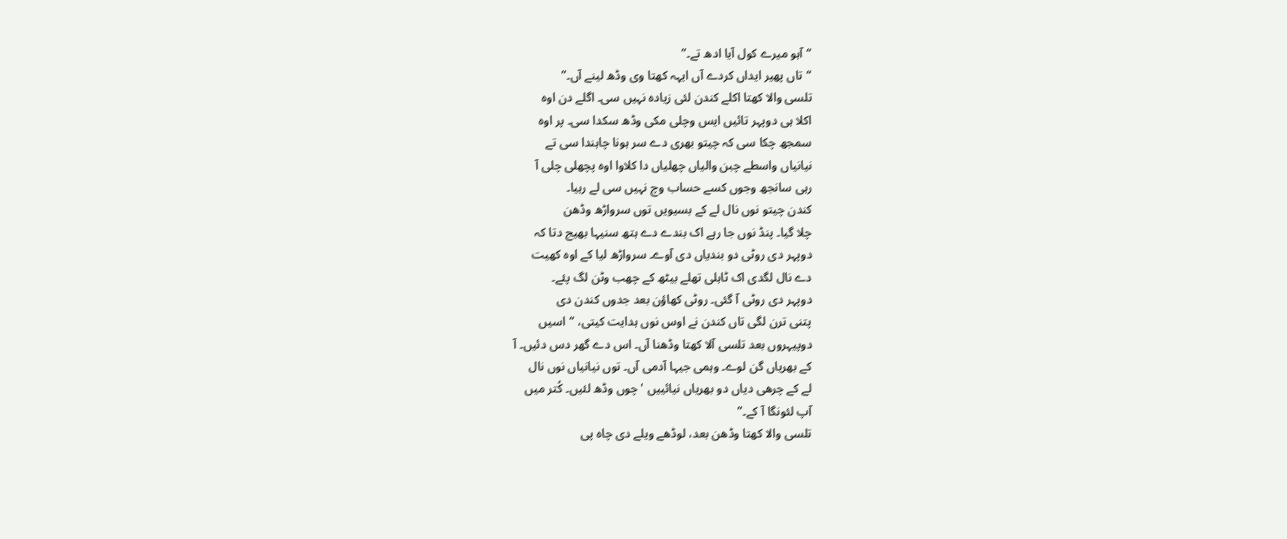“آہو میرے کول آیا ادھ تے۔”
“تاں پھیر ایداں کردے آں ایہہ کھتا وی وڈھ لینے آں۔”
تلسی والا کھتا اکلے کندن لئی زیادہ نہیں سی۔ اگلے دن اوہ
اکلا ہی دوپہر تائیں ایس وچلی مکی وڈھ سکدا سی۔ پر اوہ
سمجھ چکا سی کہ چیتو بھری دے سر ہونا چاہندا سی تے
نیانیاں واسطے چبن والیاں چھلیاں دا کلاوا اوہ پچھلی چلی آ
رہی سانجھ وجوں کسے حساب وچ نہیں سی لے رہیا۔
کندن چیتو نوں نال لے کے بسیویں توں سرواڑھ وڈھن
چلا گیا۔ پنڈ نوں جا رہے اک بندے دے ہتھ سنیہا بھیج دتا کہ
دوپہر دی روٹی دو بندیاں دی آوے۔ سرواڑھ لیا کے اوہ کھیت
دے نال لگدی اک ٹاہلی تھلے بیٹھ کے چھب وٹن لگ پئے۔
دوپہر دی روٹی آ گئی۔ روٹی کھاؤن بعد جدوں کندن دی
پتنی ترن لگی تاں کندن نے اوس نوں ہدایت کیتی، “اسیں
دوپیہروں بعد تلسی آلا کھتا وڈھنا آں۔ اس دے گھر دس دئیں۔ آ
کے بھریاں گن لوے۔ وہمی جیہا آدمی آں۔ توں نیانیاں نوں نال
لے کے چرھی دیاں دو بھریاں نیائییں 'چوں وڈھ لئیں۔ کُتر میں
آپ لئونگا آ کے۔”
تلسی والا کھتا وڈھن بعد، لوڈھے ویلے دی چاہ پی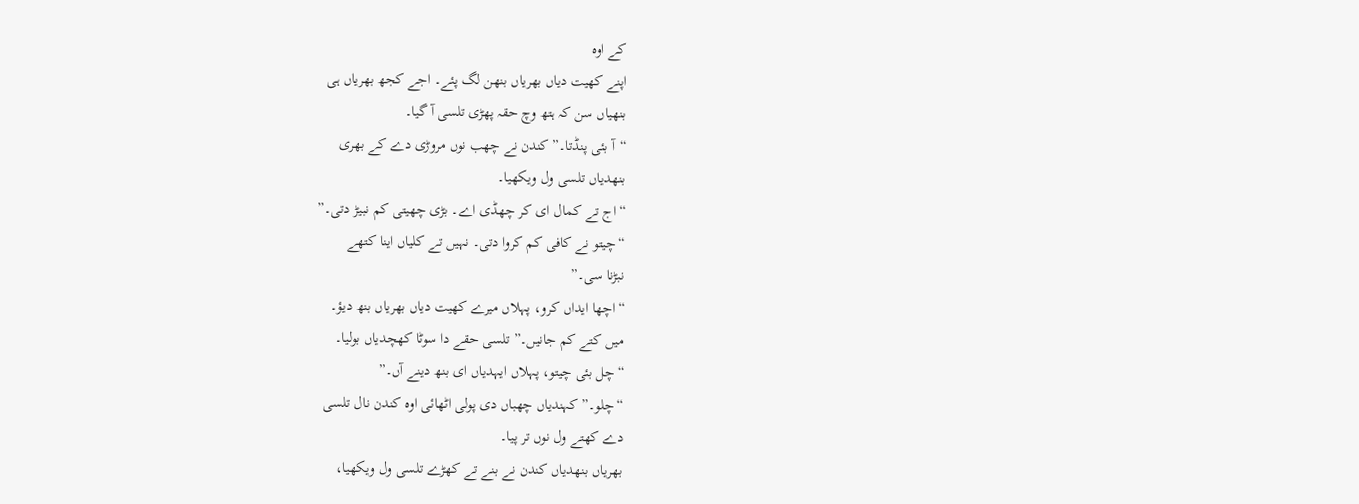کے اوہ
اپنے کھیت دیاں بھریاں بنھن لگ پئے۔ اجے کجھ بھریاں ہی
بنھیاں سن کہ ہتھ وچ حقہ پھڑی تلسی آ گیا۔
“آ بئی پنڈتا۔” کندن نے چھب نوں مروڑی دے کے بھری
بنھدیاں تلسی ول ویکھیا۔
“اج تے کمال ای کر چھڈی اے۔ بڑی چھیتی کم نبیڑ دتی۔”
“چیتو نے کافی کم کروا دتی۔ نہیں تے کلیاں اینا کتھے
نبڑنا سی۔”
“اچھا ایداں کرو، پہلاں میرے کھیت دیاں بھریاں بنھ دیؤ۔
میں کتے کم جانیں۔” تلسی حقے دا سوٹا کھچدیاں بولیا۔
“چل بئی چیتو، پہلاں ایہدیاں ای بنھ دینے آں۔”
“چلو۔” کہندیاں چھباں دی پولی اٹھائی اوہ کندن نال تلسی
دے کھتے ول نوں تر پیا۔
بھریاں بنھدیاں کندن نے بنے تے کھڑے تلسی ول ویکھیا،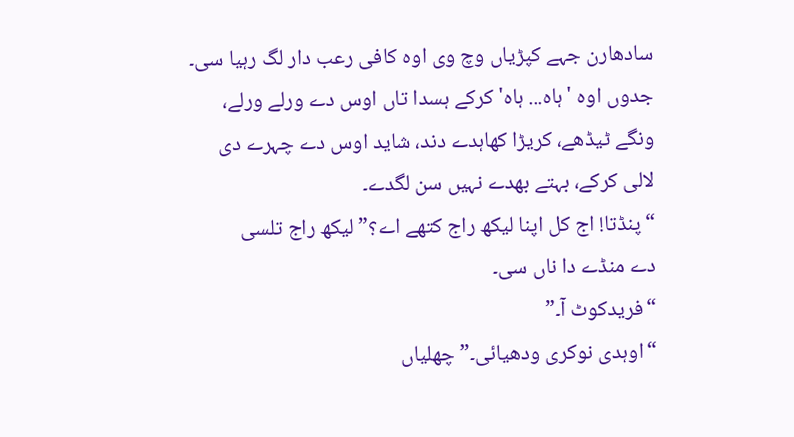سادھارن جہے کپڑیاں وچ وی اوہ کافی رعب دار لگ رہیا سی۔
جدوں اوہ 'ہاہ... ہاہ' کرکے ہسدا تاں اوس دے ورلے ورلے،
ونگے ٹیڈھے، کریڑا کھاہدے دند، شاید اوس دے چہرے دی
لالی کرکے، بہتے بھدے نہیں سن لگدے۔
“پنڈتا! اج کل اپنا لیکھ راج کتھے اے؟” لیکھ راج تلسی
دے منڈے دا ناں سی۔
“فریدکوٹ آ۔”
“اوہدی نوکری ودھیائی۔” چھلیاں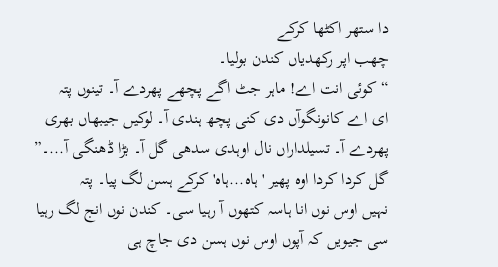دا ستھر اکٹھا کرکے
چھب اپر رکھدیاں کندن بولیا۔
“کوئی انت اے! ماہر جٹ اگے پچھے پھردے آ۔ تینوں پتہ
ای اے کانونگوآں دی کنی پچھ ہندی آ۔ لوکیں جیبھاں بھری
پھردے آ۔ تسیلداراں نال اوہدی سدھی گل آ۔ بڑا ڈھنگی آ...۔”
گل کردا کردا اوہ پھیر 'ہاہ...ہاہ' کرکے ہسن لگ پیا۔ پتہ
نہیں اوس نوں انا ہاسہ کتھوں آ رہیا سی۔ کندن نوں انج لگ رہیا
سی جیویں کہ آپوں اوس نوں ہسن دی جاچ ہی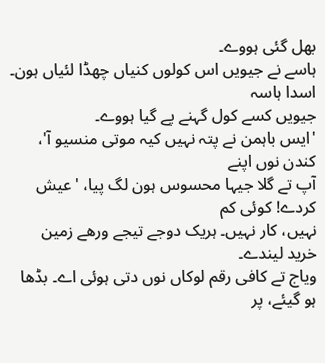بھل گئی ہووے۔
ہاسے نے جیویں اس کولوں کنیاں چھڈا لئیاں ہون۔ اسدا ہاسہ
جیویں کسے کول گہنے پے گیا ہووے۔
'ایس باہمن نے پتہ نہیں کیہ موتی منسیو آ'، کندن نوں اپنے
آپ تے گلا جیہا محسوس ہون لگ پیا، 'عیش کردے! کوئی کم
نہیں، کار نہیں۔ ہریک دوجے تیجے ورھے زمین خرید لیندے۔
ویاج تے کافی رقم لوکاں نوں دتی ہوئی اے۔ بڈھا ہو گیئے، پر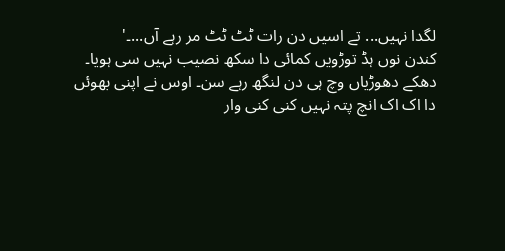لگدا نہیں... تے اسیں دن رات ٹٹ ٹٹ مر رہے آں...۔'
کندن نوں ہڈ توڑویں کمائی دا سکھ نصیب نہیں سی ہویا۔
دھکے دھوڑیاں وچ ہی دن لنگھ رہے سن۔ اوس نے اپنی بھوئں
دا اک اک انچ پتہ نہیں کنی کنی وار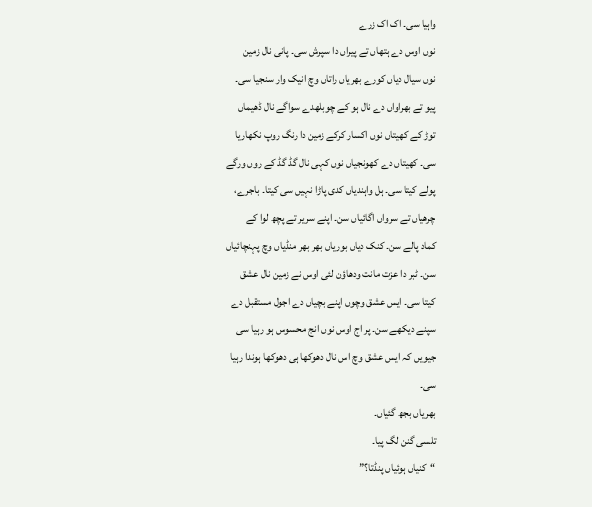واہیا سی۔ اک اک زرے
نوں اوس دے ہتھاں تے پیراں دا سپرش سی۔ پانی نال زمین
نوں سیال دیاں کورے بھریاں راتاں وچ انیک وار سنجیا سی۔
پیو تے بھراواں دے نال ہو کے چوبلھدے سواگے نال ڈھیماں
توڑ کے کھیتاں نوں اکسار کرکے زمین دا رنگ روپ نکھاریا
سی۔ کھیتاں دے کھونجیاں نوں کہی نال گڈ گڈ کے روں ورگے
پولے کیتا سی۔ ہل واہندیاں کدی پاڑا نہیں سی کیتا۔ باجرے،
چرھیاں تے سرواں اگائیاں سن۔ اپنے سریر تے پچھ لوا کے
کماد پالے سن۔ کنک دیاں بوریاں بھر بھر منڈیاں وچ پہنچائیاں
سن۔ ٹبر دا عزت مانت ودھاؤن لئی اوس نے زمین نال عشق
کیتا سی۔ ایس عشق وچوں اپنے بچیاں دے اجول مستقبل دے
سپنے دیکھے سن۔ پر اج اوس نوں انج محسوس ہو رہیا سی
جیویں کہ ایس عشق وچ اس نال دھوکھا ہی دھوکھا ہوندا رہیا
سی۔
بھریاں بجھ گئیاں۔
تلسی گنن لگ پیا۔
“کنیاں ہوئیاں پنڈتا؟”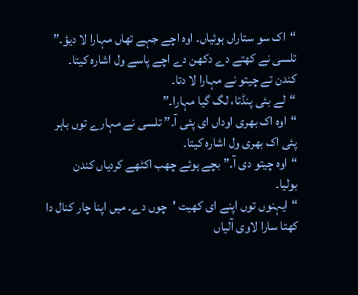“اک سو ستاراں ہوئیاں۔ اوہ اچے جہے تھاں مہارا لا دیؤ۔”
تلسی نے کھتے دے دکھن دے اچے پاسے ول اشارہ کیتا۔
کندن تے چیتو نے مہارا لا دتا۔
“لے بئی پنڈتا، لگ گیا مہارا۔”
“اوہ اک بھری اوداں ای پئی آ۔” تلسی نے مہارے توں باہر
پئی اک بھری ول اشارہ کیتا۔
“اوہ چیتو دی آ۔” بچے ہوئے چھب اکٹھے کردیاں کندن
بولیا۔
“ایہنوں توں اپنے ای کھیت 'چوں دے۔ میں اپنا چار کنال دا
کھتا سارا لاوی آلیاں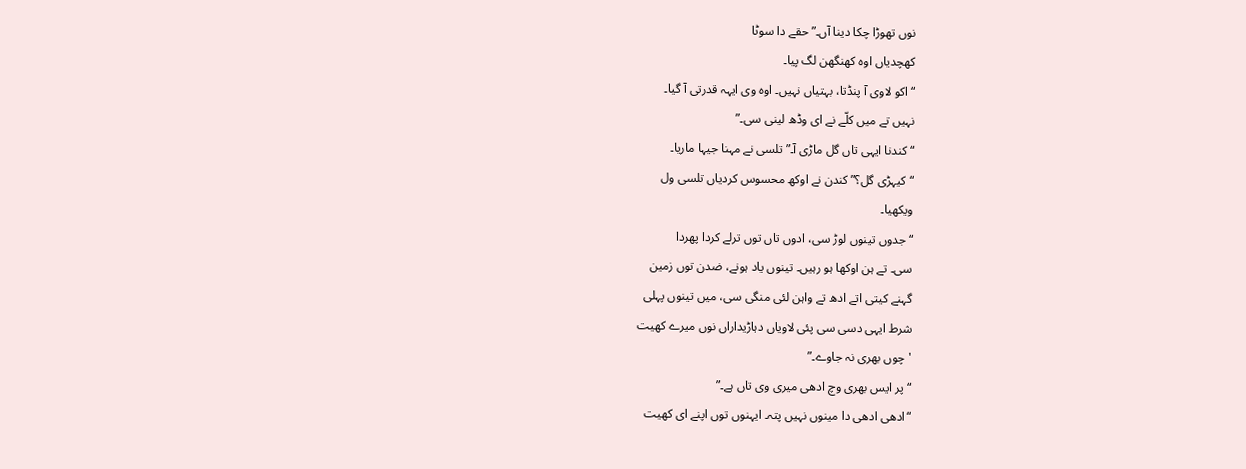نوں تھوڑا چکا دینا آں۔” حقے دا سوٹا
کھچدیاں اوہ کھنگھن لگ پیا۔
“اکو لاوی آ پنڈتا، بہتیاں نہیں۔ اوہ وی ایہہ قدرتی آ گیا۔
نہیں تے میں کلّے نے ای وڈھ لینی سی۔”
“کندنا ایہی تاں گل ماڑی آ۔” تلسی نے مہنا جیہا ماریا۔
“کیہڑی گل؟” کندن نے اوکھ محسوس کردیاں تلسی ول
ویکھیا۔
“جدوں تینوں لوڑ سی، ادوں تاں توں ترلے کردا پھردا
سی۔ تے ہن اوکھا ہو رہیں۔ تینوں یاد ہونے، ضدن توں زمین
گہنے کیتی اتے ادھ تے واہن لئی منگی سی، میں تینوں پہلی
شرط ایہی دسی سی پئی لاویاں دہاڑیداراں نوں میرے کھیت
'چوں بھری نہ جاوے۔”
“پر ایس بھری وچ ادھی میری وی تاں ہے۔”
“ادھی ادھی دا مینوں نہیں پتہ۔ ایہنوں توں اپنے ای کھیت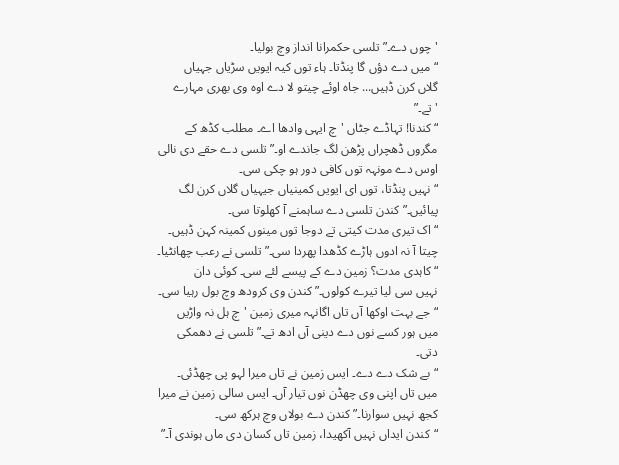'چوں دے۔” تلسی حکمرانا انداز وچ بولیا۔
“میں دے دؤں گا پنڈتا۔ ہاء توں کیہ ایویں سڑیاں جہیاں
گلاں کرن ڈہیں... جاہ اوئے چیتو لا دے اوہ وی بھری مہارے
'تے۔”
“کندنا! تہاڈے جٹاں 'چ ایہی وادھا اے۔ مطلب کڈھ کے
مگروں ڈھچراں پڑھن لگ جاندے او۔” تلسی دے حقے دی نالی
اوس دے مونہہ توں کافی دور ہو چکی سی۔
“نہیں پنڈتا، توں ای ایویں کمینیاں جیہیاں گلاں کرن لگ
پیائیں۔” کندن تلسی دے ساہمنے آ کھلوتا سی۔
“اک تیری مدت کیتی تے دوجا توں مینوں کمینہ کہن ڈہیں۔
چیتا آ نہ ادوں ہاڑے کڈھدا پھردا سی۔” تلسی نے رعب چھانٹیا۔
“کاہدی مدت؟ زمین دے کے پیسے لئے سی۔ کوئی دان
نہیں سی لیا تیرے کولوں۔” کندن وی کرودھ وچ بول رہیا سی۔
“جے بہت اوکھا آں تاں اگانہہ میری زمین 'چ ہل نہ واڑیں
میں ہور کسے نوں دے دینی آں ادھ تے۔” تلسی نے دھمکی
دتی۔
“بے شک دے دے۔ ایس زمین نے تاں میرا لہو پی چھڈئی۔
میں تاں اپنی وی چھڈن نوں تیار آں۔ ایس سالی زمین نے میرا
کجھ نہیں سوارنا۔” کندن دے بولاں وچ ہرکھ سی۔
“کندن ایداں نہیں آکھیدا، زمین تاں کسان دی ماں ہوندی آ۔”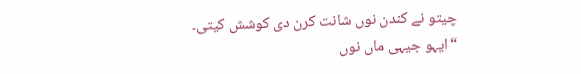چیتو نے کندن نوں شانت کرن دی کوشش کیتی۔
“ایہو جیہی ماں نوں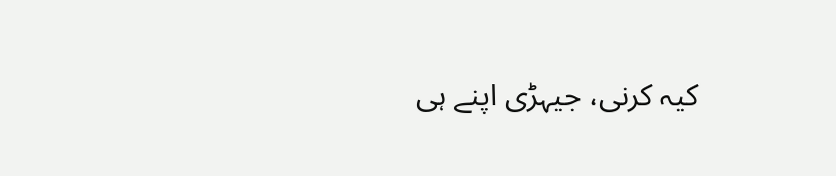کیہ کرنی، جیہڑی اپنے ہی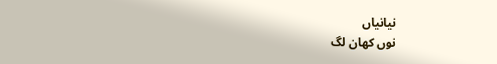نیانیاں
نوں کھان لگ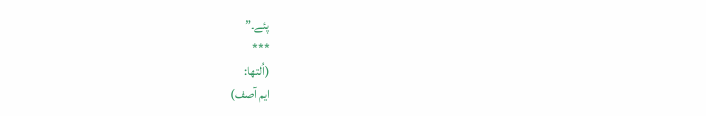پئے۔”
***
(اُلتھا:
ایم آصف)